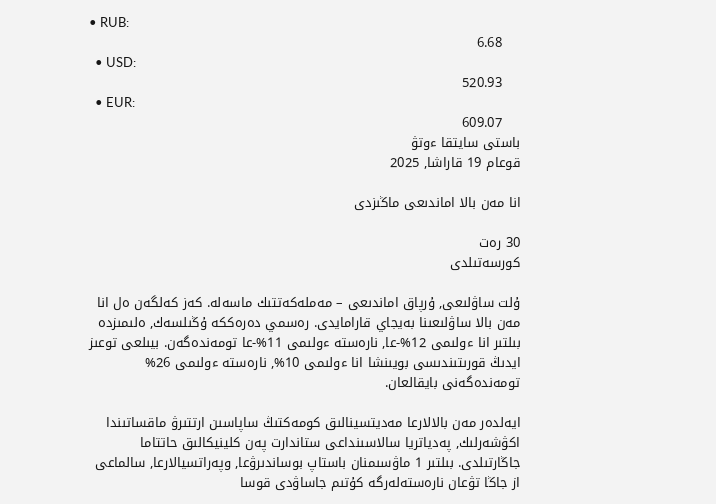• RUB:
    6.68
  • USD:
    520.93
  • EUR:
    609.07
باستى سايتقا ءوتۋ
قوعام 19 قاراشا, 2025

انا مەن بالا اماندىعى ماڭىزدى

30 رەت
كورسەتىلدى

ۇلت ساۋلىعى, ۇرپاق اماندىعى – مەملەكەتتىك ماسەلە. كەز كەلگەن ەل انا مەن بالا ساۋلىعىنا بەيجاي قارامايدى. رەسمي دەرەككە ۇڭىلسەك, ەلىمىزدە بىلتىر انا ءولىمى 12%-عا, نارەستە ءولىمى 11%-عا تومەندەگەن. بيىلعى توعىز ايدىڭ قورىتىندىسى بويىنشا انا ءولىمى 10%, نارەستە ءولىمى 26% تومەندەگەنى بايقالعان.

ايەلدەر مەن بالالارعا مەديتسينالىق كومەكتىڭ ساپاسىن ارتتىرۋ ماقساتىندا اكۋشەرلىك, پەدياتريا سالاسىنداعى ستاندارت پەن كلينيكالىق حاتتاما جاڭارتىلدى. بىلتىر 1 ماۋسىمنان باستاپ بوساندىرۋعا, وپەراتسيالارعا, سالماعى از جاڭا تۋعان نارەستەلەرگە كۇتىم جاساۋدى قوسا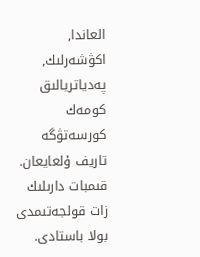العاندا, اكۋشەرلىك, پەدياتريالىق كومەك كورسەتۋگە تاريف ۇلعايعان. قىمبات دارىلىك زات قولجەتىمدى بولا باستادى.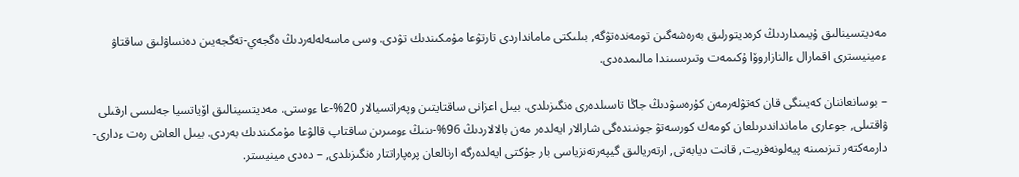مەديتسينالىق ۇيىمداردىڭ كرەديتورلىق بەرەشەگىن تومەندەتۋگە, بىلىكتى مامانداردى تارتۋعا مۇمكىندىك تۋدى. وسى ماسەلەلەردىڭ ەگجەي-تەگجەيىن دەنساۋلىق ساقتاۋ ءمينيسترى اقمارال ءالنازاروۆا ۇكىمەت وتىرىسىندا مالىمدەدى.

– بوسانعاننان كەيىنگى قان كەتۋلەرمەن كۇرەسۋدىڭ جاڭا تاسىلدەرى ەنگىزىلدى. بيىل اعزانى ساقتايتىن وپەراتسيالار 20%-عا ءوستى. مەديتسينالىق اۆياتسيا جەلىسى ارقىلى ۋاقتىلى, جوعارى مامانداندىرىلعان كومەك كورسەتۋ جونىندەگى شارالار ايەلدەر مەن بالالاردىڭ 96%-ىنىڭ ءومىرىن ساقتاپ قالۋعا مۇمكىندىك بەردى. بيىل العاش رەت ءدارى-دارمەكتەر تىزىمىنە پيەلونەفريت, قانت ديابەتى, ارتەريالىق گيپەرتەنزياسى بار جۇكتى ايەلدەرگە ارنالعان پرەپاراتتار ەنگىزىلدى, – دەدى مينيستر.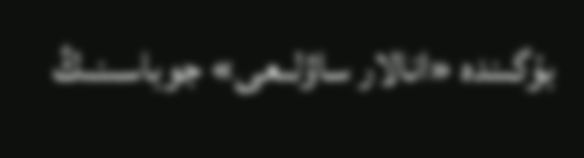بۇگىندە «انالار ساۋلىعى» جوباسىنىڭ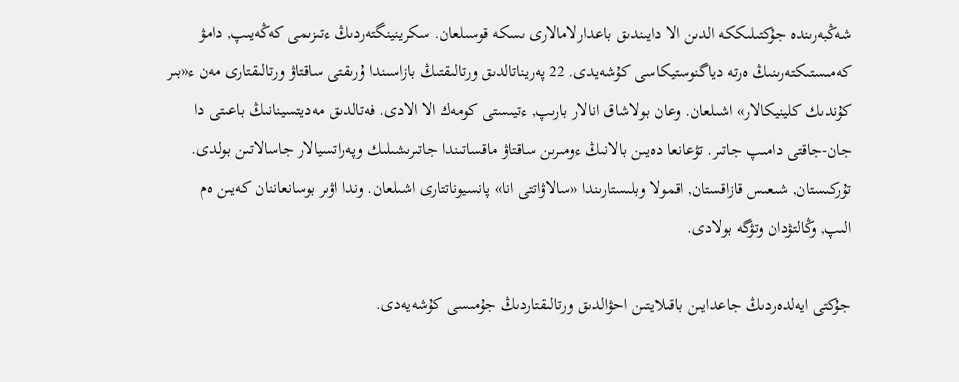شەڭبەرىندە جۇكتىلىككە الدىن الا دايىندىق باعدارلامالارى ىسكە قوسىلعان. سكرينينگتەردىڭ ءتىزىمى كەڭەيىپ, دامۋ كەمىستىكتەرىنىڭ ەرتە دياگنوستيكاسى كۇشەيدى. 22 پەريناتالدىق ورتالىقتىڭ بازاسىندا ۇرىقتى ساقتاۋ ورتالىقتارى مەن ء«بىر كۇندىك كلينيكالار» اشىلعان. وعان بولاشاق انالار بارىپ, ءتيىستى كومەك الا الادى. فەتالدىق مەديتسينانىڭ باعىتى دا جان-جاقتى دامىپ جاتىر. تۋعانعا دەيىن بالانىڭ ءومىرىن ساقتاۋ ماقساتىندا جاتىرىشىلىك وپەراتسيالار جاسالاتىن بولدى. تۇركىستان, شىعىس قازاقستان, اقمولا وبلىستارىندا «سالاۋاتتى انا» پانسيوناتتارى اشىلعان. وندا اۋىر بوسانعاننان كەيىن ەم الىپ, وڭالتۋدان وتۋگە بولادى.

جۇكتى ايەلدەردىڭ جاعدايىن باقىلايتىن احۋالدىق ورتالىقتاردىڭ جۇمىسى كۇشەيەدى.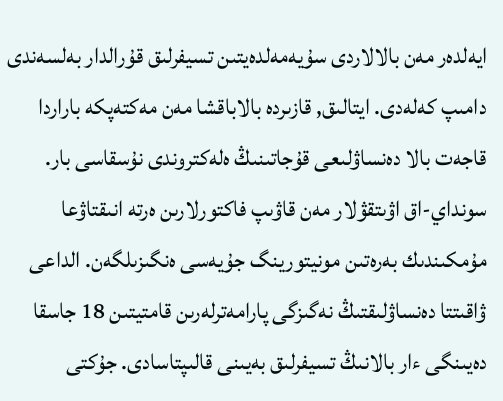ايەلدەر مەن بالالاردى سۇيەمەلدەيتىن تسيفرلىق قۇرالدار بەلسەندى دامىپ كەلەدى. ايتالىق, قازىردە بالاباقشا مەن مەكتەپكە باراردا قاجەت بالا دەنساۋلىعى قۇجاتىنىڭ ەلەكتروندى نۇسقاسى بار. سونداي-اق اۋىتقۋلار مەن قاۋىپ فاكتورلارىن ەرتە انىقتاۋعا مۇمكىندىك بەرەتىن مونيتورينگ جۇيەسى ەنگىزىلگەن. الداعى ۋاقىتتا دەنساۋلىقتىڭ نەگىزگى پارامەترلەرىن قامتيتىن 18 جاسقا دەيىنگى ءار بالانىڭ تسيفرلىق بەيىنى قالىپتاسادى. جۇكتى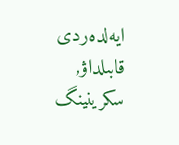ايەلدەردى قابىلداۋ, سكرينينگ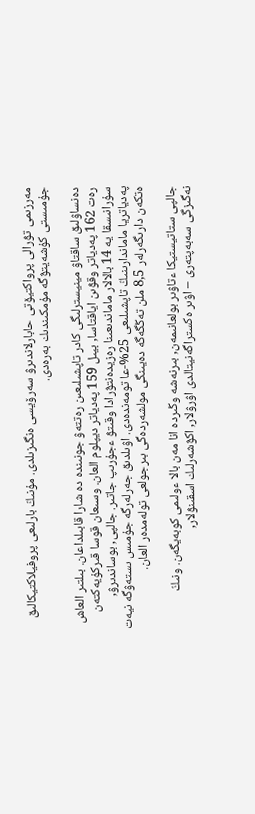مەرزىمى تۋرالى پرواكتيۆتى حابارلاندىرۋ سەرۆيسى ەنگىزىلدى. مۇنىڭ بارلىعى پروفيلاكتيكالىق جۇمىستى كۇشەيتۋگە مۇمكىندىك بەرەدى.

دەنساۋلىق ساقتاۋ مينيسترلىگى كادر تاپشىلىعىن رەتتەۋ جونىندە دە شارا قابىلداعان. بىلتىر العاش رەت 162 پەدياتر وقۋىن اياقتاسا, بيىل 159 پەدياتر ديپلوم العان. وسىعان قوسا قىركۇيەكتەن سۇرانىسقا يە 14 بالالار ماماندىعىنا رەزيدەنتۋرادا وقىتۋ ءجۇرىپ جاتىر. جالپى, بوساندىرۋ, پەدياتريا ماماندارىنىڭ تاپشىلىعى 25%-عا تومەندەدى. اۋىلدىق جەرلەرگە جۇمىس ىستەۋگە نيەت ەتكەن دارىگەرلەر 8,5 ملن تەڭگەگە دەيىنگى مولشەردەگى بىرجولعى تولەمدەر العان.

جالپى ستاتيستيكا ءتاۋىر بولعانىمەن, بىرنەشە وڭىردە انا مەن بالا ءولىمى كوبەيگەن. ونىڭ نەگىزگى سەبەپتەرى – اۋىر ەكستراگەنيتالدى اۋرۋلار, اكۋشەرلىك اسقىنۋلار,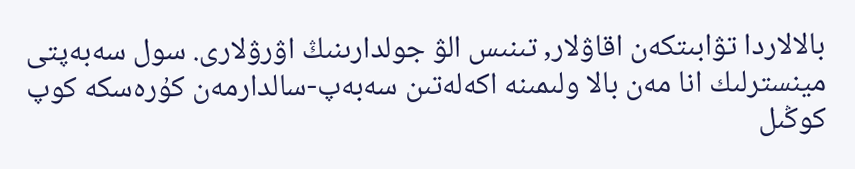بالالاردا تۋابىتكەن اقاۋلار, تىنىس الۋ جولدارىنىڭ اۋرۋلارى. سول سەبەپتى مينسترلىك انا مەن بالا ولىمىنە اكەلەتىن سەبەپ-سالدارمەن كۇرەسكە كوپ كوڭىل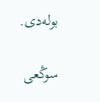بولەدى.

سوڭعى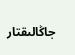جاڭالىقتار